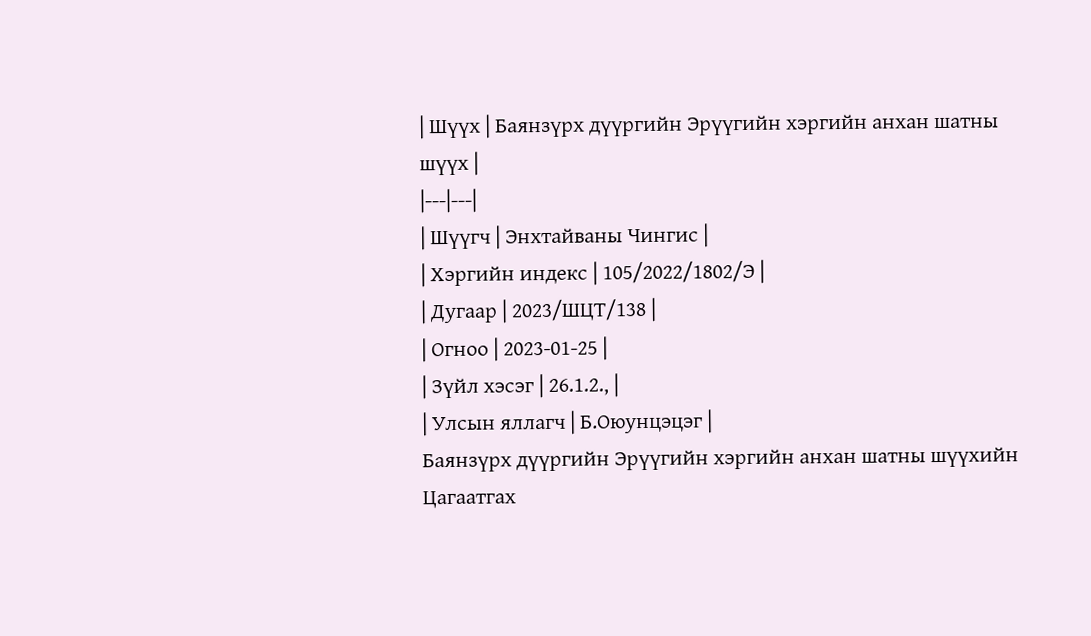| Шүүх | Баянзүрх дүүргийн Эрүүгийн хэргийн анхан шатны шүүх |
|---|---|
| Шүүгч | Энхтайваны Чингис |
| Хэргийн индекс | 105/2022/1802/Э |
| Дугаар | 2023/ШЦТ/138 |
| Огноо | 2023-01-25 |
| Зүйл хэсэг | 26.1.2., |
| Улсын яллагч | Б.Оюунцэцэг |
Баянзүрх дүүргийн Эрүүгийн хэргийн анхан шатны шүүхийн Цагаатгах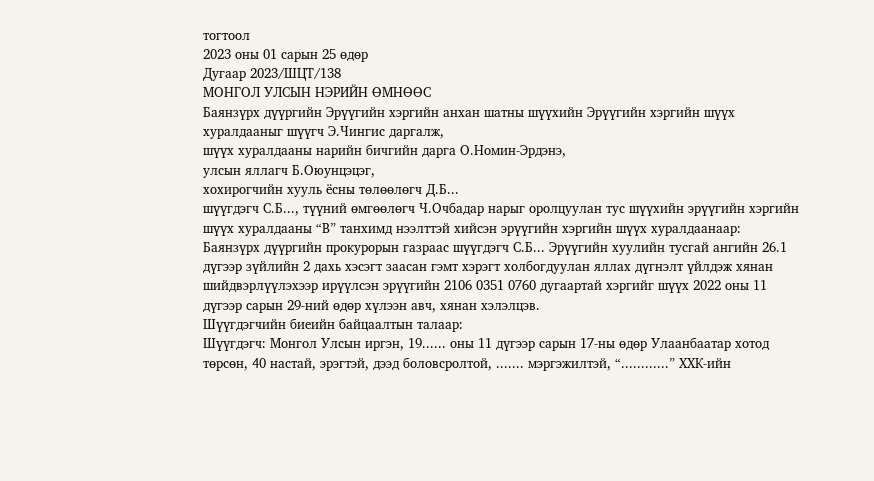тогтоол
2023 оны 01 сарын 25 өдөр
Дугаар 2023/ШЦТ/138
МОНГОЛ УЛСЫН НЭРИЙН ӨМНӨӨС
Баянзүрх дүүргийн Эрүүгийн хэргийн анхан шатны шүүхийн Эрүүгийн хэргийн шүүх хуралдааныг шүүгч Э.Чингис даргалж,
шүүх хуралдааны нарийн бичгийн дарга О.Номин-Эрдэнэ,
улсын яллагч Б.Оюунцэцэг,
хохирогчийн хууль ёсны төлөөлөгч Д.Б...
шүүгдэгч С.Б..., түүний өмгөөлөгч Ч.Очбадар нарыг оролцуулан тус шүүхийн эрүүгийн хэргийн шүүх хуралдааны “В” танхимд нээлттэй хийсэн эрүүгийн хэргийн шүүх хуралдаанаар:
Баянзүрх дүүргийн прокурорын газраас шүүгдэгч С.Б... Эрүүгийн хуулийн тусгай ангийн 26.1 дүгээр зүйлийн 2 дахь хэсэгт заасан гэмт хэрэгт холбогдуулан яллах дүгнэлт үйлдэж хянан шийдвэрлүүлэхээр ирүүлсэн эрүүгийн 2106 0351 0760 дугаартай хэргийг шүүх 2022 оны 11 дүгээр сарын 29-ний өдөр хүлээн авч, хянан хэлэлцэв.
Шүүгдэгчийн биеийн байцаалтын талаар:
Шүүгдэгч: Монгол Улсын иргэн, 19...... оны 11 дүгээр сарын 17-ны өдөр Улаанбаатар хотод төрсөн, 40 настай, эрэгтэй, дээд боловсролтой, ....... мэргэжилтэй, “............” ХХК-ийн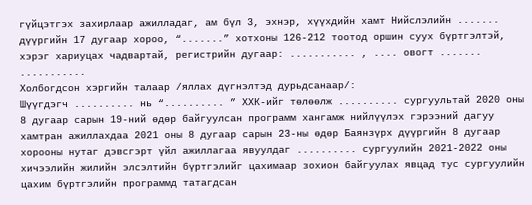гүйцэтгэх захирлаар ажилладаг, ам бүл 3, эхнэр, хүүхдийн хамт Нийслэлийн ....... дүүргийн 17 дугаар хороо, “.......” хотхоны 126-212 тоотод оршин суух бүртгэлтэй, хэрэг хариуцах чадвартай, регистрийн дугаар: ........... , .... овогт ....... ...........
Холбогдсон хэргийн талаар /яллах дүгнэлтэд дурьдсанаар/:
Шүүгдэгч .......... нь “.......... ” ХХК-ийг төлөөлж .......... сургуультай 2020 оны 8 дугаар сарын 19-ний өдөр байгуулсан программ хангамж нийлүүлэх гэрээний дагуу хамтран ажиллахдаа 2021 оны 8 дугаар сарын 23-ны өдөр Баянзүрх дүүргийн 8 дугаар хорооны нутаг дэвсгэрт үйл ажиллагаа явуулдаг .......... сургуулийн 2021-2022 оны хичээлийн жилийн элсэлтийн бүртгэлийг цахимаар зохион байгуулах явцад тус сургуулийн цахим бүртгэлийн программд татагдсан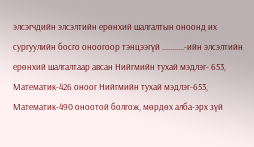элсэгчдийн элсэлтийн ерөнхий шалгалтын оноонд их сургуулийн босго оноогоор тэнцээгүй ...........-ийн элсэлтийн ерөнхий шалгалтаар авсан Нийгмийн тухай мэдлэг- 653, Математик-426 оноог Нийгмийн тухай мэдлэг-653, Математик-490 оноотой болгож, мөрдөх алба-эрх зүй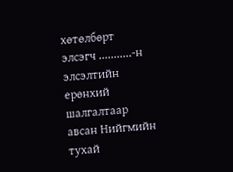хөтөлбөрт элсэгч ...........-н элсэлтийн ерөнхий шалгалтаар авсан Нийгмийн тухай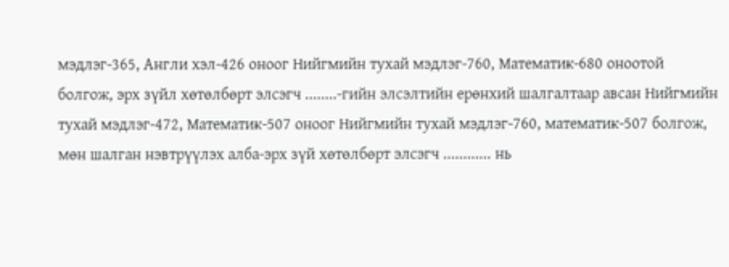мэдлэг-365, Англи хэл-426 оноог Нийгмийн тухай мэдлэг-760, Математик-680 оноотой болгож, эрх зүйл хөтөлбөрт элсэгч ........-гийн элсэлтийн ерөнхий шалгалтаар авсан Нийгмийн тухай мэдлэг-472, Математик-507 оноог Нийгмийн тухай мэдлэг-760, математик-507 болгож, мөн шалган нэвтрүүлэх алба-эрх зүй хөтөлбөрт элсэгч ............ нь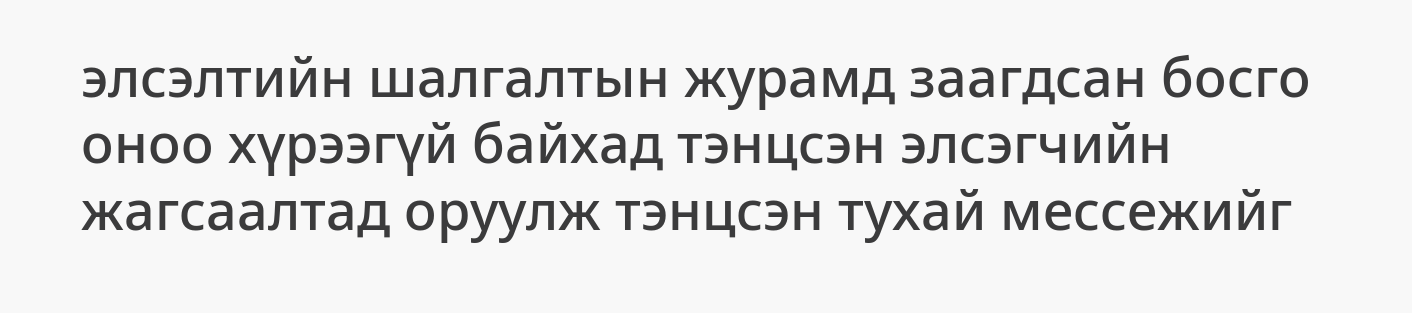элсэлтийн шалгалтын журамд заагдсан босго оноо хүрээгүй байхад тэнцсэн элсэгчийн жагсаалтад оруулж тэнцсэн тухай мессежийг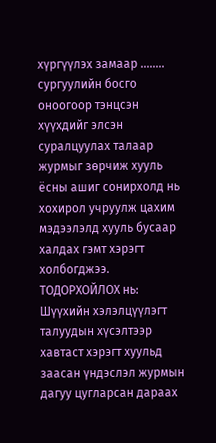хүргүүлэх замаар ........ сургуулийн босго оноогоор тэнцсэн хүүхдийг элсэн суралцуулах талаар журмыг зөрчиж хууль ёсны ашиг сонирхолд нь хохирол учруулж цахим мэдээлэлд хууль бусаар халдах гэмт хэрэгт холбогджээ.
ТОДОРХОЙЛОХ нь:
Шүүхийн хэлэлцүүлэгт талуудын хүсэлтээр хавтаст хэрэгт хуульд заасан үндэслэл журмын дагуу цугларсан дараах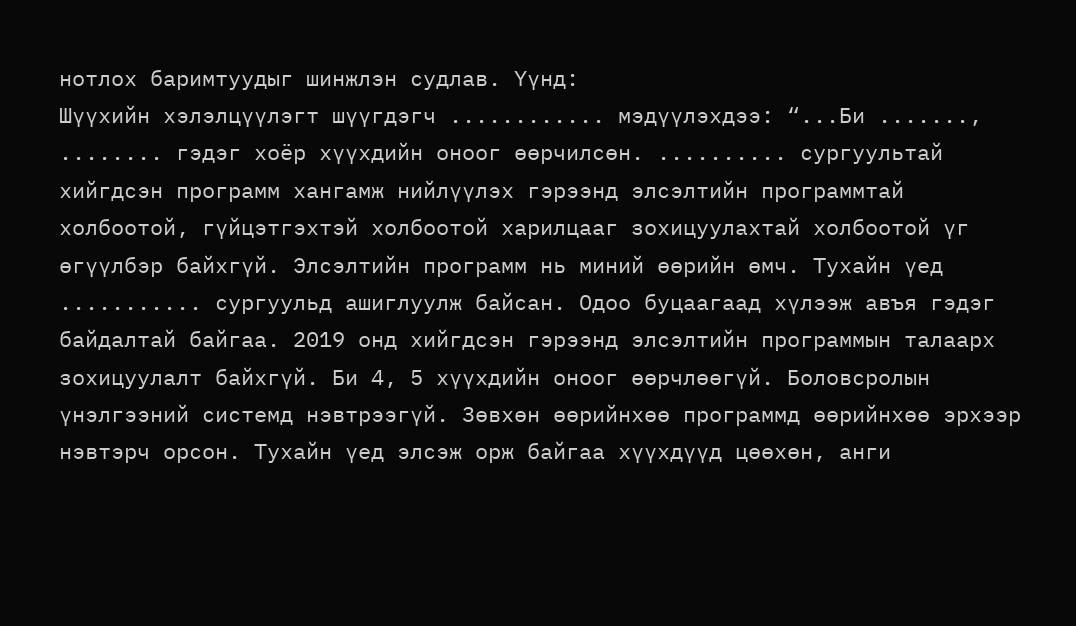нотлох баримтуудыг шинжлэн судлав. Үүнд:
Шүүхийн хэлэлцүүлэгт шүүгдэгч ............ мэдүүлэхдээ: “...Би ......., ........ гэдэг хоёр хүүхдийн оноог өөрчилсөн. .......... сургуультай хийгдсэн программ хангамж нийлүүлэх гэрээнд элсэлтийн программтай холбоотой, гүйцэтгэхтэй холбоотой харилцааг зохицуулахтай холбоотой үг өгүүлбэр байхгүй. Элсэлтийн программ нь миний өөрийн өмч. Тухайн үед ........... сургуульд ашиглуулж байсан. Одоо буцаагаад хүлээж авъя гэдэг байдалтай байгаа. 2019 онд хийгдсэн гэрээнд элсэлтийн программын талаарх зохицуулалт байхгүй. Би 4, 5 хүүхдийн оноог өөрчлөөгүй. Боловсролын үнэлгээний системд нэвтрээгүй. Зөвхөн өөрийнхөө программд өөрийнхөө эрхээр нэвтэрч орсон. Тухайн үед элсэж орж байгаа хүүхдүүд цөөхөн, анги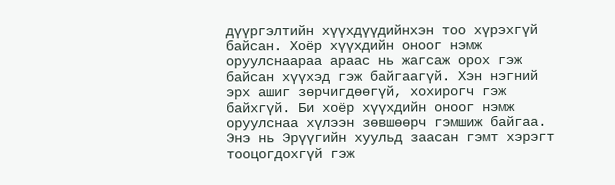дүүргэлтийн хүүхдүүдийнхэн тоо хүрэхгүй байсан. Хоёр хүүхдийн оноог нэмж оруулснаараа араас нь жагсаж орох гэж байсан хүүхэд гэж байгаагүй. Хэн нэгний эрх ашиг зөрчигдөөгүй, хохирогч гэж байхгүй. Би хоёр хүүхдийн оноог нэмж оруулснаа хүлээн зөвшөөрч гэмшиж байгаа. Энэ нь Эрүүгийн хуульд заасан гэмт хэрэгт тооцогдохгүй гэж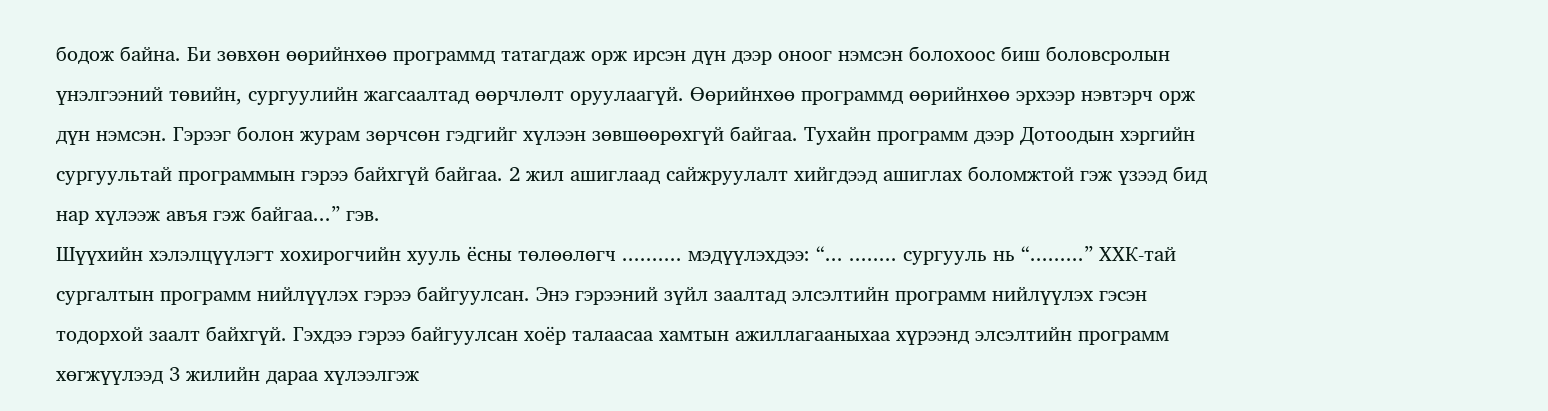бодож байна. Би зөвхөн өөрийнхөө программд татагдаж орж ирсэн дүн дээр оноог нэмсэн болохоос биш боловсролын үнэлгээний төвийн, сургуулийн жагсаалтад өөрчлөлт оруулаагүй. Өөрийнхөө программд өөрийнхөө эрхээр нэвтэрч орж дүн нэмсэн. Гэрээг болон журам зөрчсөн гэдгийг хүлээн зөвшөөрөхгүй байгаа. Тухайн программ дээр Дотоодын хэргийн сургуультай программын гэрээ байхгүй байгаа. 2 жил ашиглаад сайжруулалт хийгдээд ашиглах боломжтой гэж үзээд бид нар хүлээж авъя гэж байгаа...” гэв.
Шүүхийн хэлэлцүүлэгт хохирогчийн хууль ёсны төлөөлөгч .......... мэдүүлэхдээ: “... ........ сургууль нь “.........” ХХК-тай сургалтын программ нийлүүлэх гэрээ байгуулсан. Энэ гэрээний зүйл заалтад элсэлтийн программ нийлүүлэх гэсэн тодорхой заалт байхгүй. Гэхдээ гэрээ байгуулсан хоёр талаасаа хамтын ажиллагааныхаа хүрээнд элсэлтийн программ хөгжүүлээд 3 жилийн дараа хүлээлгэж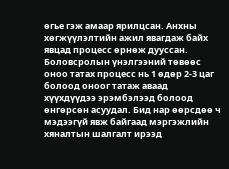өгье гэж амаар ярилцсан. Анхны хөгжүүлэлтийн ажил явагдаж байх явцад процесс өрнөж дууссан. Боловсролын үнэлгээний төвөөс оноо татах процесс нь 1 өдөр 2-3 цаг болоод оноог татаж аваад хүүхдүүдээ эрэмбэлээд болоод өнгөрсөн асуудал. Бид нар өөрсдөө ч мэдээгүй явж байгаад мэргэжлийн хяналтын шалгалт ирээд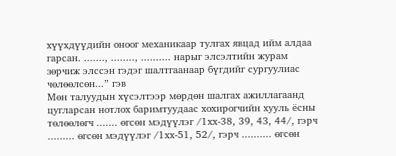хүүхдүүдийн оноог механикаар тулгах явцад ийм алдаа гарсан. ......., ........, .......... нарыг элсэлтийн журам зөрчиж элссэн гэдэг шалтгаанаар бүгдийг сургуулиас чөлөөлсөн...” гэв
Мөн талуудын хүсэлтээр мөрдөн шалгах ажиллагаанд цугларсан нотлох баримтуудаас хохирогчийн хууль ёсны төлөөлөгч ....... өгсөн мэдүүлэг /1хх-38, 39, 43, 44/, гэрч ......... өгсөн мэдүүлэг /1хх-51, 52/, гэрч .......... өгсөн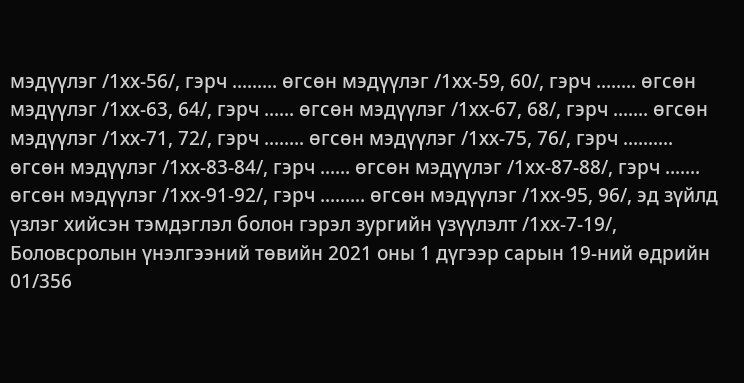мэдүүлэг /1хх-56/, гэрч ......... өгсөн мэдүүлэг /1хх-59, 60/, гэрч ........ өгсөн мэдүүлэг /1хх-63, 64/, гэрч ...... өгсөн мэдүүлэг /1хх-67, 68/, гэрч ....... өгсөн мэдүүлэг /1хх-71, 72/, гэрч ........ өгсөн мэдүүлэг /1хх-75, 76/, гэрч .......... өгсөн мэдүүлэг /1хх-83-84/, гэрч ...... өгсөн мэдүүлэг /1хх-87-88/, гэрч ....... өгсөн мэдүүлэг /1хх-91-92/, гэрч ......... өгсөн мэдүүлэг /1хх-95, 96/, эд зүйлд үзлэг хийсэн тэмдэглэл болон гэрэл зургийн үзүүлэлт /1хх-7-19/, Боловсролын үнэлгээний төвийн 2021 оны 1 дүгээр сарын 19-ний өдрийн 01/356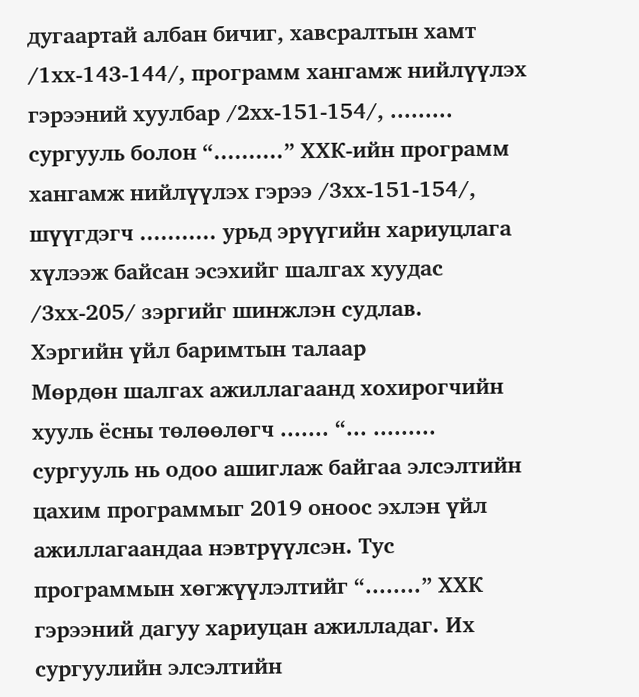дугаартай албан бичиг, хавсралтын хамт /1хх-143-144/, программ хангамж нийлүүлэх гэрээний хуулбар /2хх-151-154/, ......... сургууль болон “..........” ХХК-ийн программ хангамж нийлүүлэх гэрээ /3хх-151-154/, шүүгдэгч ........... урьд эрүүгийн хариуцлага хүлээж байсан эсэхийг шалгах хуудас /3хх-205/ зэргийг шинжлэн судлав.
Хэргийн үйл баримтын талаар
Мөрдөн шалгах ажиллагаанд хохирогчийн хууль ёсны төлөөлөгч ....... “... ......... сургууль нь одоо ашиглаж байгаа элсэлтийн цахим программыг 2019 оноос эхлэн үйл ажиллагаандаа нэвтрүүлсэн. Тус программын хөгжүүлэлтийг “........” ХХК гэрээний дагуу хариуцан ажилладаг. Их сургуулийн элсэлтийн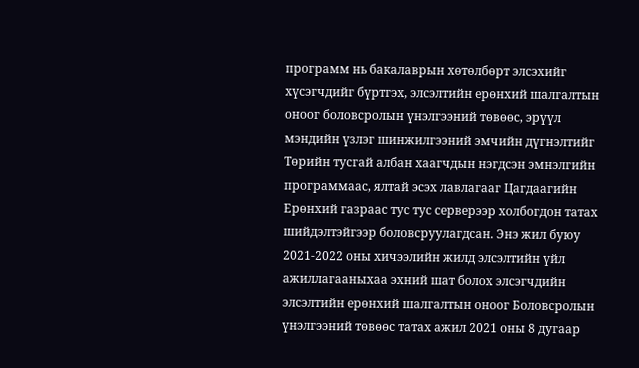программ нь бакалаврын хөтөлбөрт элсэхийг хүсэгчдийг бүртгэх, элсэлтийн ерөнхий шалгалтын оноог боловсролын үнэлгээний төвөөс, эрүүл мэндийн үзлэг шинжилгээний эмчийн дүгнэлтийг Төрийн тусгай албан хаагчдын нэгдсэн эмнэлгийн программаас, ялтай эсэх лавлагааг Цагдаагийн Ерөнхий газраас тус тус серверээр холбогдон татах шийдэлтэйгээр боловсруулагдсан. Энэ жил буюу 2021-2022 оны хичээлийн жилд элсэлтийн үйл ажиллагааныхаа эхний шат болох элсэгчдийн элсэлтийн ерөнхий шалгалтын оноог Боловсролын үнэлгээний төвөөс татах ажил 2021 оны 8 дугаар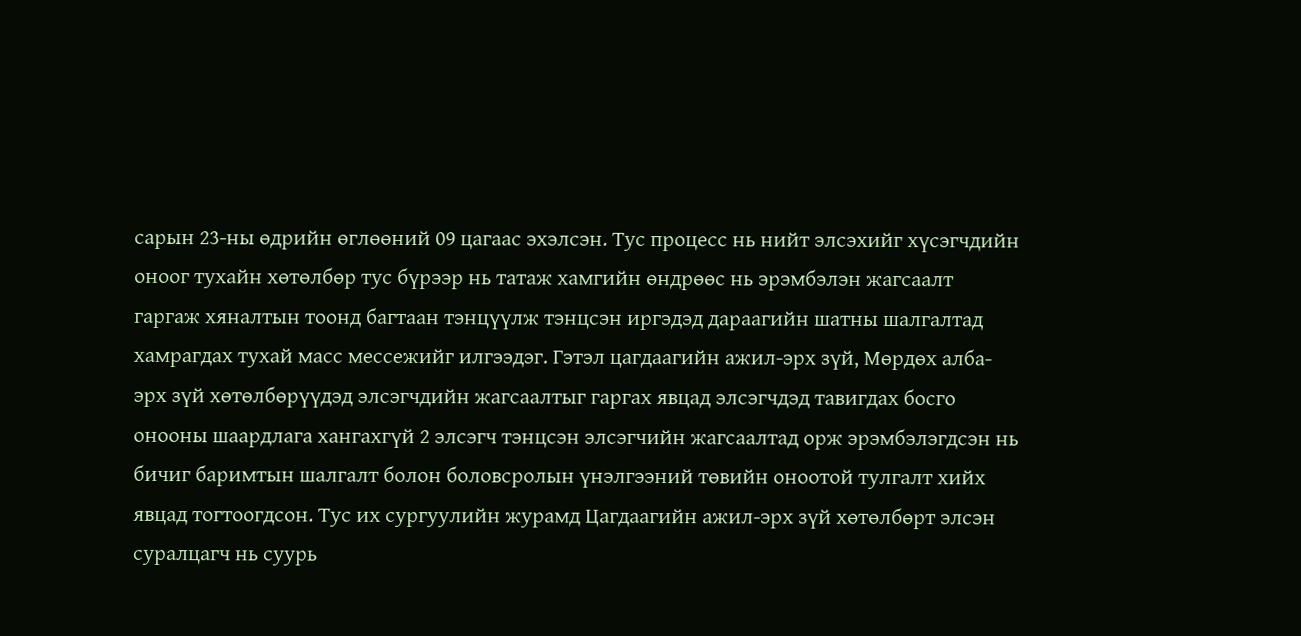сарын 23-ны өдрийн өглөөний 09 цагаас эхэлсэн. Тус процесс нь нийт элсэхийг хүсэгчдийн оноог тухайн хөтөлбөр тус бүрээр нь татаж хамгийн өндрөөс нь эрэмбэлэн жагсаалт гаргаж хяналтын тоонд багтаан тэнцүүлж тэнцсэн иргэдэд дараагийн шатны шалгалтад хамрагдах тухай масс мессежийг илгээдэг. Гэтэл цагдаагийн ажил-эрх зүй, Мөрдөх алба-эрх зүй хөтөлбөрүүдэд элсэгчдийн жагсаалтыг гаргах явцад элсэгчдэд тавигдах босго онооны шаардлага хангахгүй 2 элсэгч тэнцсэн элсэгчийн жагсаалтад орж эрэмбэлэгдсэн нь бичиг баримтын шалгалт болон боловсролын үнэлгээний төвийн оноотой тулгалт хийх явцад тогтоогдсон. Тус их сургуулийн журамд Цагдаагийн ажил-эрх зүй хөтөлбөрт элсэн суралцагч нь суурь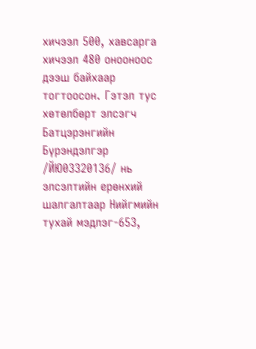хичээл 500, хавсарга хичээл 480 онооноос дээш байхаар тогтоосон. Гэтэл тус хөтөлбөрт элсэгч Батцэрэнгийн Бүрэндэлгэр /ЙЮ03320136/ нь элсэлтийн ерөнхий шалгалтаар Нийгмийн тухай мэдлэг-653,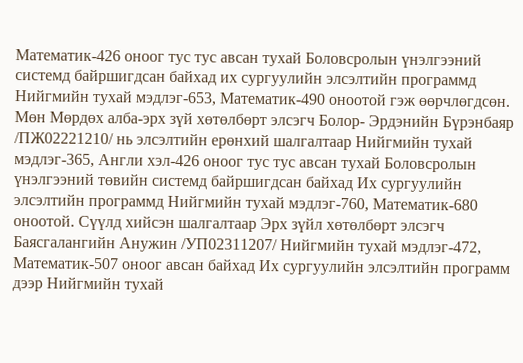Математик-426 оноог тус тус авсан тухай Боловсролын үнэлгээний системд байршигдсан байхад их сургуулийн элсэлтийн программд Нийгмийн тухай мэдлэг-653, Математик-490 оноотой гэж өөрчлөгдсөн. Мөн Мөрдөх алба-эрх зүй хөтөлбөрт элсэгч Болор- Эрдэнийн Бүрэнбаяр /ПЖ02221210/ нь элсэлтийн ерөнхий шалгалтаар Нийгмийн тухай мэдлэг-365, Англи хэл-426 оноог тус тус авсан тухай Боловсролын үнэлгээний төвийн системд байршигдсан байхад Их сургуулийн элсэлтийн программд Нийгмийн тухай мэдлэг-760, Математик-680 оноотой. Сүүлд хийсэн шалгалтаар Эрх зүйл хөтөлбөрт элсэгч Баясгалангийн Анужин /УП02311207/ Нийгмийн тухай мэдлэг-472, Математик-507 оноог авсан байхад Их сургуулийн элсэлтийн программ дээр Нийгмийн тухай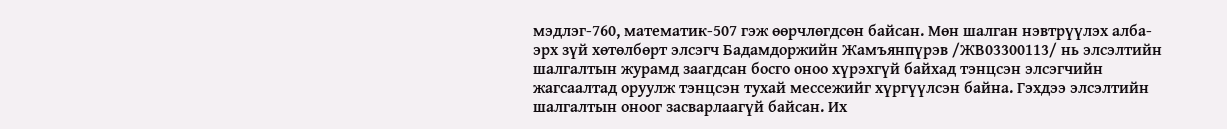мэдлэг-760, математик-507 гэж өөрчлөгдсөн байсан. Мөн шалган нэвтрүүлэх алба-эрх зүй хөтөлбөрт элсэгч Бадамдоржийн Жамъянпүрэв /ЖВ03300113/ нь элсэлтийн шалгалтын журамд заагдсан босго оноо хүрэхгүй байхад тэнцсэн элсэгчийн жагсаалтад оруулж тэнцсэн тухай мессежийг хүргүүлсэн байна. Гэхдээ элсэлтийн шалгалтын оноог засварлаагүй байсан. Их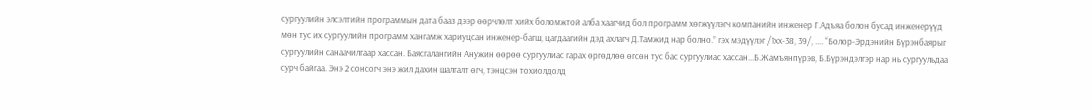сургуулийн элсэлтийн программын дата бааз дээр өөрчлөлт хийх боломжтой алба хаагчид бол программ хөгжүүлэгч компанийн инженер Г.Адъяа болон бусад инженерүүд мөн тус их сургуулийн программ хангамж хариуцсан инженер-багш, цагдаагийн дэд ахлагч Д.Тамжид нар болно.” гэх мэдүүлэг /1хх-38, 39/, .... “Болор-Эрдэнийн Бүрэнбаярыг сургуулийн санаачилгаар хассан. Баясгалангийн Анужин өөрөө сургуулиас гарах өргөдлөө өгсөн тус бас сургуулиас хассан...Б.Жамъянпүрэв, Б.Бүрэндэлгэр нар нь сургуульдаа сурч байгаа. Энэ 2 сонсогч энэ жил дахин шалгалт өгч, тэнцсэн тохиолдолд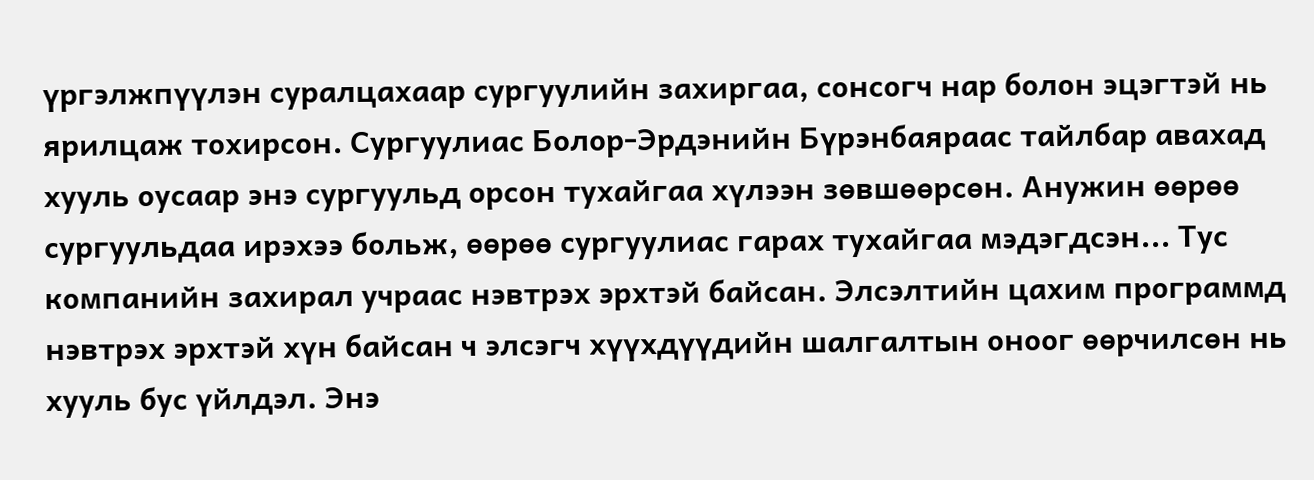үргэлжпүүлэн суралцахаар сургуулийн захиргаа, сонсогч нар болон эцэгтэй нь ярилцаж тохирсон. Сургуулиас Болор-Эрдэнийн Бүрэнбаяраас тайлбар авахад хууль оусаар энэ сургуульд орсон тухайгаа хүлээн зөвшөөрсөн. Анужин өөрөө сургуульдаа ирэхээ больж, өөрөө сургуулиас гарах тухайгаа мэдэгдсэн... Тус компанийн захирал учраас нэвтрэх эрхтэй байсан. Элсэлтийн цахим программд нэвтрэх эрхтэй хүн байсан ч элсэгч хүүхдүүдийн шалгалтын оноог өөрчилсөн нь хууль бус үйлдэл. Энэ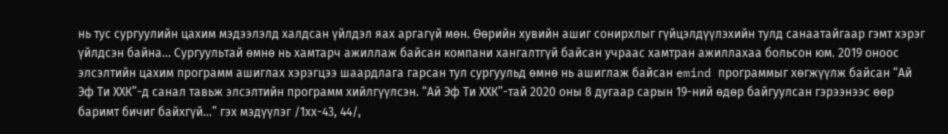нь тус сургуулийн цахим мэдээлэлд халдсан үйлдэл яах аргагүй мөн. Өөрийн хувийн ашиг сонирхлыг гүйцэлдүүлэхийн тулд санаатайгаар гэмт хэрэг үйлдсэн байна... Сургуультай өмнө нь хамтарч ажиллаж байсан компани хангалтгүй байсан учраас хамтран ажиллахаа больсон юм. 2019 оноос элсэлтийн цахим программ ашиглах хэрэгцээ шаардлага гарсан тул сургуульд өмнө нь ашиглаж байсан emind программыг хөгжүүлж байсан “Ай Эф Ти ХХК”-д санал тавьж элсэлтийн программ хийлгүүлсэн. “Ай Эф Ти ХХК”-тай 2020 оны 8 дугаар сарын 19-ний өдөр байгуулсан гэрээнээс өөр баримт бичиг байхгүй...” гэх мэдүүлэг /1хх-43, 44/,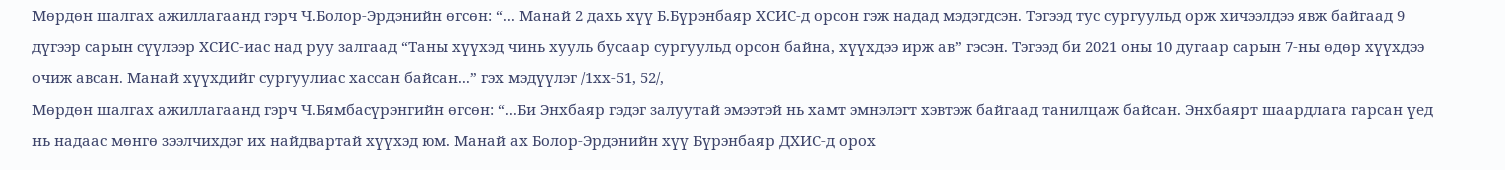Мөрдөн шалгах ажиллагаанд гэрч Ч.Болор-Эрдэнийн өгсөн: “... Манай 2 дахь хүү Б.Бүрэнбаяр ХСИС-д орсон гэж надад мэдэгдсэн. Тэгээд тус сургуульд орж хичээлдээ явж байгаад 9 дүгээр сарын сүүлээр ХСИС-иас над руу залгаад “Таны хүүхэд чинь хууль бусаар сургуульд орсон байна, хүүхдээ ирж ав” гэсэн. Тэгээд би 2021 оны 10 дугаар сарын 7-ны өдөр хүүхдээ очиж авсан. Манай хүүхдийг сургуулиас хассан байсан...” гэх мэдүүлэг /1хх-51, 52/,
Мөрдөн шалгах ажиллагаанд гэрч Ч.Бямбасүрэнгийн өгсөн: “...Би Энхбаяр гэдэг залуутай эмээтэй нь хамт эмнэлэгт хэвтэж байгаад танилцаж байсан. Энхбаярт шаардлага гарсан үед нь надаас мөнгө зээлчихдэг их найдвартай хүүхэд юм. Манай ах Болор-Эрдэнийн хүү Бүрэнбаяр ДХИС-д орох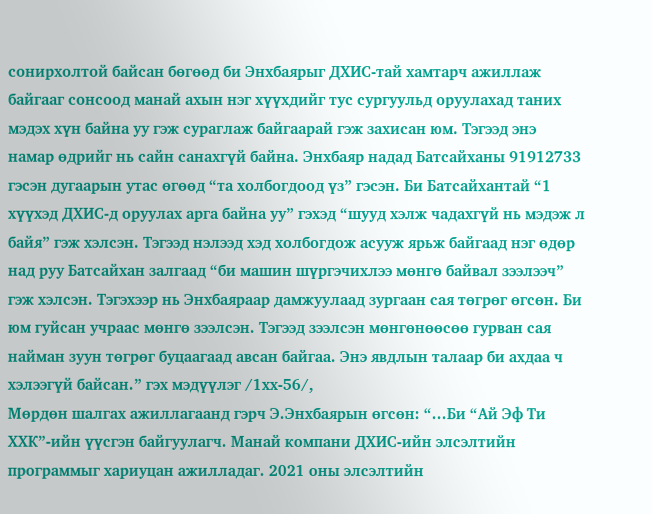сонирхолтой байсан бөгөөд би Энхбаярыг ДХИС-тай хамтарч ажиллаж байгааг сонсоод манай ахын нэг хүүхдийг тус сургуульд оруулахад таних мэдэх хүн байна уу гэж сураглаж байгаарай гэж захисан юм. Тэгээд энэ намар өдрийг нь сайн санахгүй байна. Энхбаяр надад Батсайханы 91912733 гэсэн дугаарын утас өгөөд “та холбогдоод үз” гэсэн. Би Батсайхантай “1 хүүхэд ДХИС-д оруулах арга байна уу” гэхэд “шууд хэлж чадахгүй нь мэдэж л байя” гэж хэлсэн. Тэгээд нэлээд хэд холбогдож асууж ярьж байгаад нэг өдөр над руу Батсайхан залгаад “би машин шүргэчихлээ мөнгө байвал зээлээч” гэж хэлсэн. Тэгэхээр нь Энхбаяраар дамжуулаад зургаан сая төгрөг өгсөн. Би юм гуйсан учраас мөнгө зээлсэн. Тэгээд зээлсэн мөнгөнөөсөө гурван сая найман зуун төгрөг буцаагаад авсан байгаа. Энэ явдлын талаар би ахдаа ч хэлээгүй байсан.” гэх мэдүүлэг /1хх-56/,
Мөрдөн шалгах ажиллагаанд гэрч Э.Энхбаярын өгсөн: “...Би “Ай Эф Ти ХХК”-ийн үүсгэн байгуулагч. Манай компани ДХИС-ийн элсэлтийн программыг хариуцан ажилладаг. 2021 оны элсэлтийн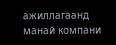ажиллагаанд манай компани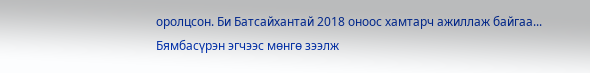оролцсон. Би Батсайхантай 2018 оноос хамтарч ажиллаж байгаа... Бямбасүрэн эгчээс мөнгө зээлж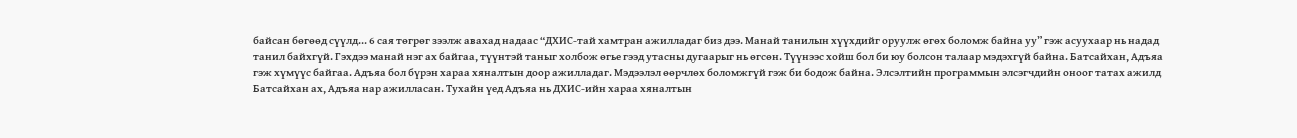байсан бөгөөд сүүлд... 6 сая төгрөг зээлж авахад надаас “ДХИС-тай хамтран ажилладаг биз дээ. Манай танилын хүүхдийг оруулж өгөх боломж байна уу” гэж асуухаар нь надад танил байхгүй. Гэхдээ манай нэг ах байгаа, түүнтэй таныг холбож өгье гээд утасны дугаарыг нь өгсөн. Түүнээс хойш бол би юу болсон талаар мэдэхгүй байна. Батсайхан, Адъяа гэж хүмүүс байгаа. Адъяа бол бүрэн хараа хяналтын доор ажилладаг. Мэдээлэл өөрчлөх боломжгүй гэж би бодож байна. Элсэлтийн программын элсэгчдийн оноог татах ажилд Батсайхан ах, Адъяа нар ажилласан. Тухайн үед Адъяа нь ДХИС-ийн хараа хяналтын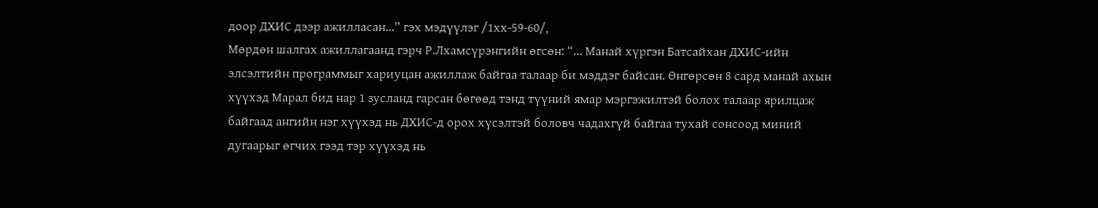доор ДХИС дээр ажилласан...” гэх мэдүүлэг /1хх-59-60/,
Мөрдөн шалгах ажиллагаанд гэрч Р.Лхамсүрэнгийн өгсөн: “... Манай хүргэн Батсайхан ДХИС-ийн элсэлтийн программыг хариуцан ажиллаж байгаа талаар би мэддэг байсан. Өнгөрсөн 8 сард манай ахын хүүхэд Марал бид нар 1 зусланд гарсан бөгөөд тэнд түүний ямар мэргэжилтэй болох талаар ярилцаж байгаад ангийн нэг хүүхэд нь ДХИС-д орох хүсэлтэй боловч чадахгүй байгаа тухай сонсоод миний дугаарыг өгчих гээд тэр хүүхэд нь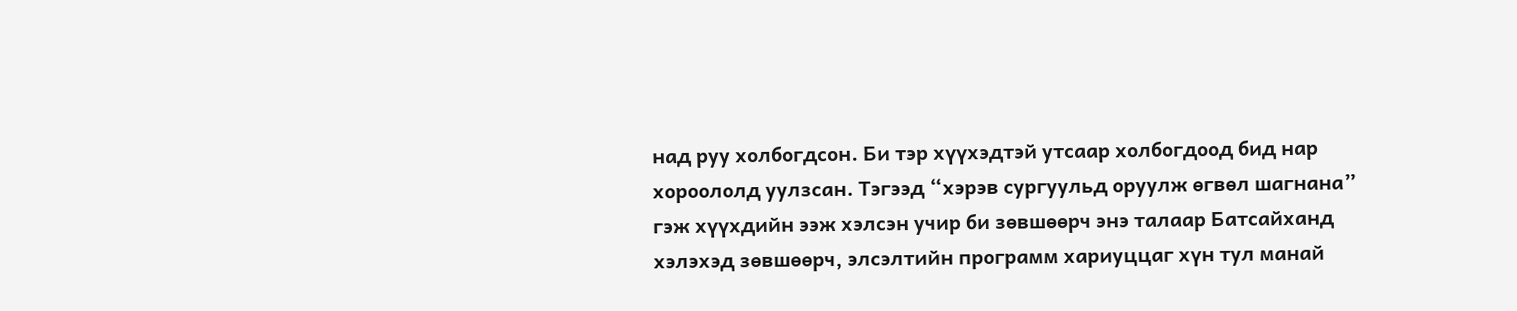над руу холбогдсон. Би тэр хүүхэдтэй утсаар холбогдоод бид нар хороололд уулзсан. Тэгээд “хэрэв сургуульд оруулж өгвөл шагнана” гэж хүүхдийн ээж хэлсэн учир би зөвшөөрч энэ талаар Батсайханд хэлэхэд зөвшөөрч, элсэлтийн программ хариуццаг хүн тул манай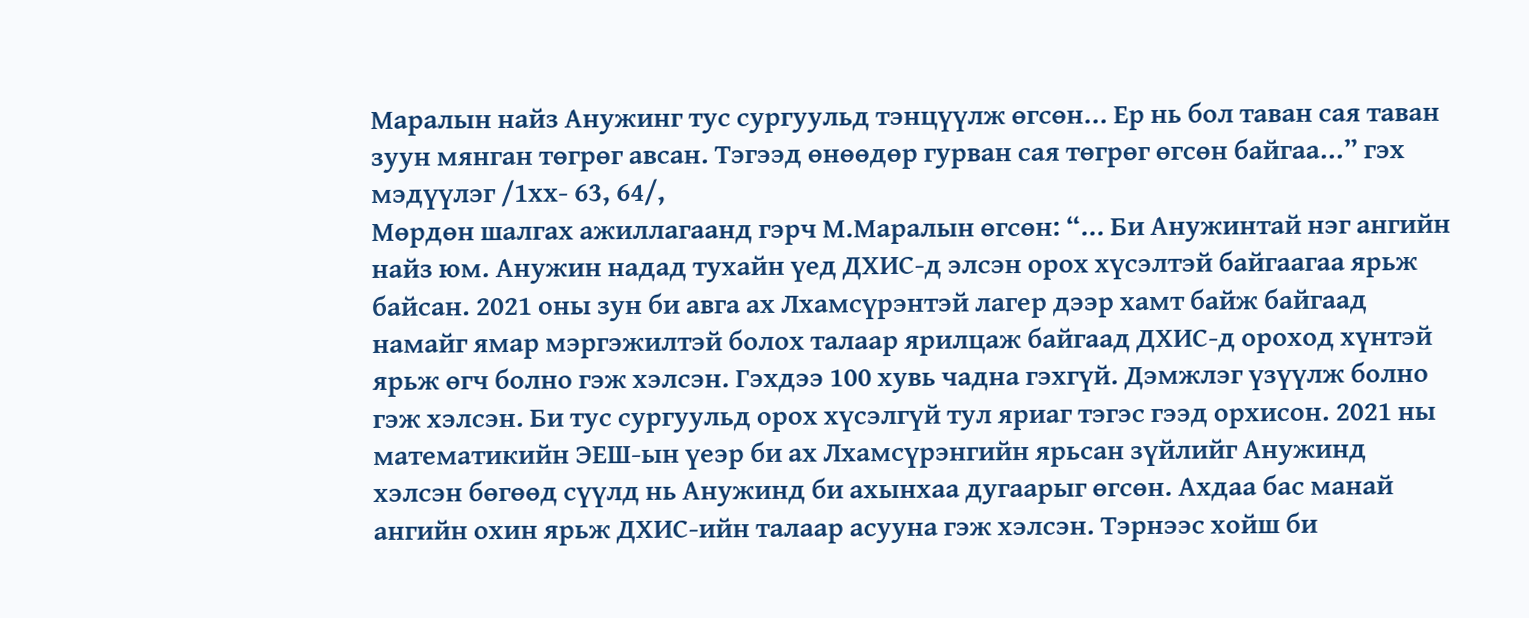Маралын найз Анужинг тус сургуульд тэнцүүлж өгсөн... Ер нь бол таван сая таван зуун мянган төгрөг авсан. Тэгээд өнөөдөр гурван сая төгрөг өгсөн байгаа...” гэх мэдүүлэг /1хх- 63, 64/,
Мөрдөн шалгах ажиллагаанд гэрч М.Маралын өгсөн: “... Би Анужинтай нэг ангийн найз юм. Анужин надад тухайн үед ДХИС-д элсэн орох хүсэлтэй байгаагаа ярьж байсан. 2021 оны зун би авга ах Лхамсүрэнтэй лагер дээр хамт байж байгаад намайг ямар мэргэжилтэй болох талаар ярилцаж байгаад ДХИС-д ороход хүнтэй ярьж өгч болно гэж хэлсэн. Гэхдээ 100 хувь чадна гэхгүй. Дэмжлэг үзүүлж болно гэж хэлсэн. Би тус сургуульд орох хүсэлгүй тул яриаг тэгэс гээд орхисон. 2021 ны математикийн ЭЕШ-ын үеэр би ах Лхамсүрэнгийн ярьсан зүйлийг Анужинд хэлсэн бөгөөд сүүлд нь Анужинд би ахынхаа дугаарыг өгсөн. Ахдаа бас манай ангийн охин ярьж ДХИС-ийн талаар асууна гэж хэлсэн. Тэрнээс хойш би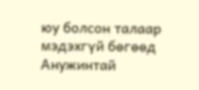юу болсон талаар мэдэхгүй бөгөөд Анужинтай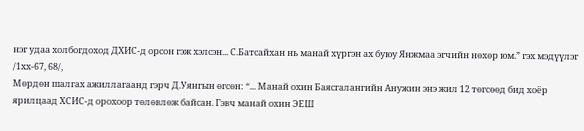нэг удаа холбогдоход ДХИС-д орсон гэж хэлсэн... С.Батсайхан нь манай хүргэн ах буюу Янжмаа эгчийн нөхөр юм.” гэх мэдүүлэг /1хх-67, 68/,
Мөрдөн шалгах ажиллагаанд гэрч Д.Уянгын өгсөн: “... Манай охин Баясгалангийн Анужин энэ жил 12 төгсөөд бид хоёр ярилцаад ХСИС-д орохоор төлөвлөж байсан. Гэвч манай охин ЭЕШ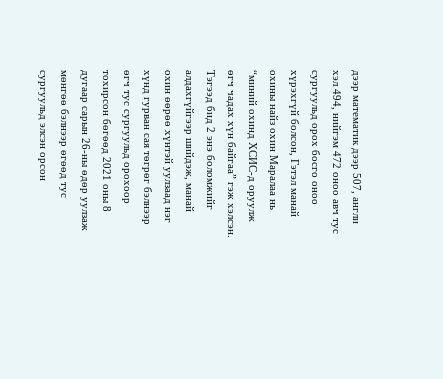дээр математик дээр 507, англи хэл 494, нийгэм 472 оноо авч тус сургуульд орох босго оноо хүрэхгүй болсон, Гэтэл манай охины найз охин Маралаа нь “миний охинд ХСИС-д оруулж өгч чадах хүн байгаа” гэж хэлсэн. Тэгээд бид 2 энэ боломжийг алдахгүйгээр шийдэж, манай охин өөрөө хүнтэй уулзаад нэг хүнд гурван сая төгрөг бэлнээр өгч тус сургуульд орохоор тохирсон бөгөөд 2021 оны 8 дугаар сарын 26-ны өдөр уулзаж мөнгөө бэлнээр өгөөд тус сургуульд элсэн орсон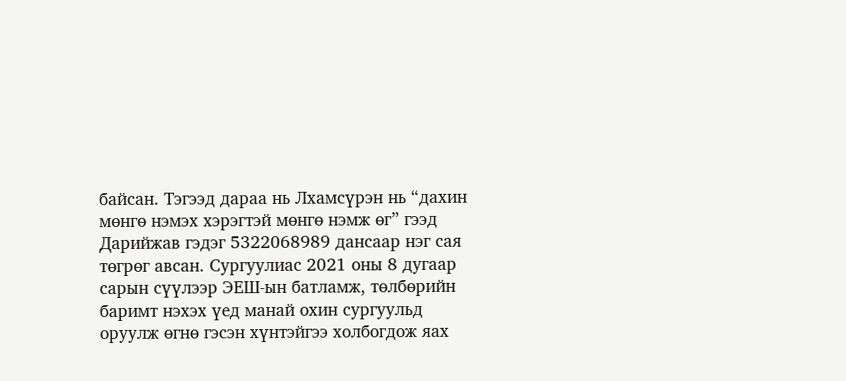байсан. Тэгээд дараа нь Лхамсүрэн нь “дахин мөнгө нэмэх хэрэгтэй мөнгө нэмж өг” гээд Дарийжав гэдэг 5322068989 дансаар нэг сая төгрөг авсан. Сургуулиас 2021 оны 8 дугаар сарын сүүлээр ЭЕШ-ын батламж, төлбөрийн баримт нэхэх үед манай охин сургуульд оруулж өгнө гэсэн хүнтэйгээ холбогдож яах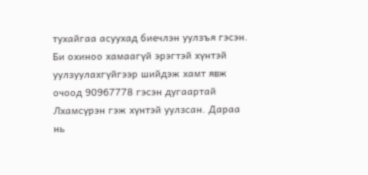тухайгаа асуухад биечлэн уулзъя гэсэн. Би охиноо хамаагүй эрэгтэй хүнтэй уулзуулахгүйгээр шийдэж хамт явж очоод 90967778 гэсэн дугаартай Лхамсүрэн гэж хүнтэй уулзсан. Дараа нь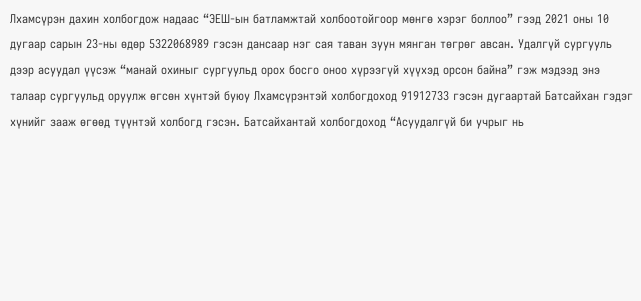Лхамсүрэн дахин холбогдож надаас “ЭЕШ-ын батламжтай холбоотойгоор мөнгө хэрэг боллоо” гээд 2021 оны 10 дугаар сарын 23-ны өдөр 5322068989 гэсэн дансаар нэг сая таван зуун мянган төгрөг авсан. Удалгүй сургууль дээр асуудал үүсэж “манай охиныг сургуульд орох босго оноо хүрээгүй хүүхэд орсон байна” гэж мэдээд энэ талаар сургуульд оруулж өгсөн хүнтэй буюу Лхамсүрэнтэй холбогдоход 91912733 гэсэн дугаартай Батсайхан гэдэг хүнийг зааж өгөөд түүнтэй холбогд гэсэн. Батсайхантай холбогдоход “Асуудалгүй би учрыг нь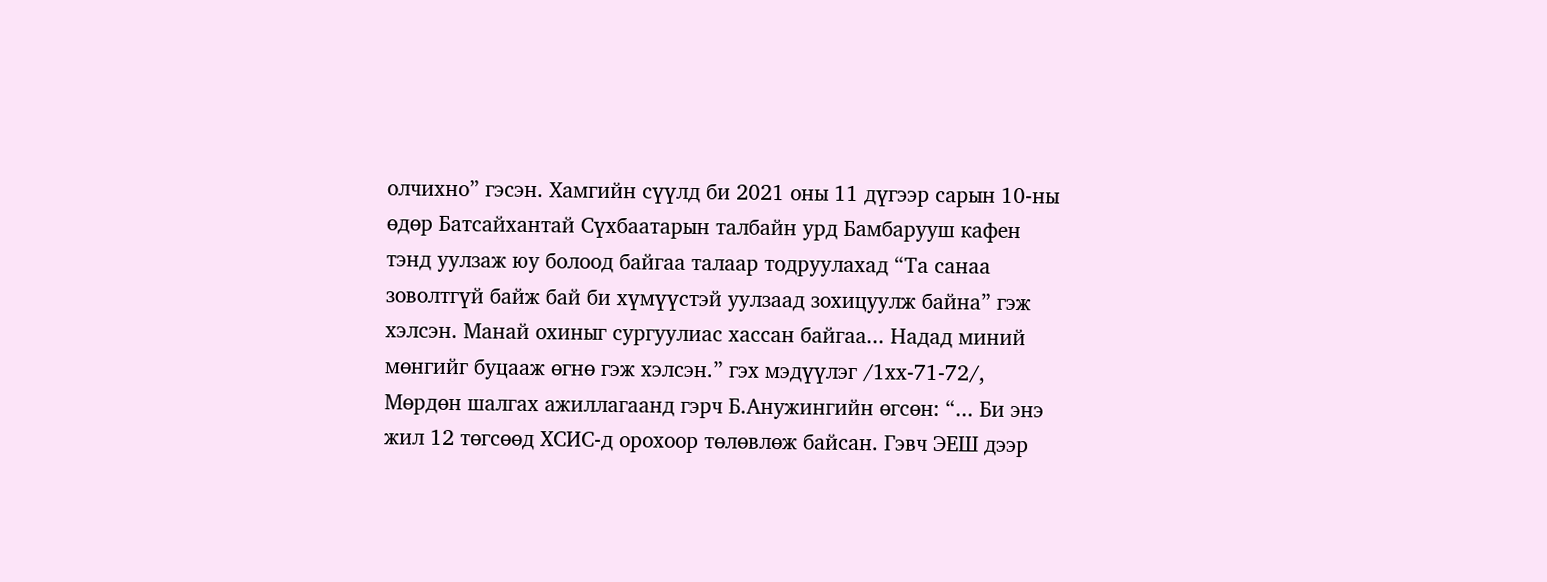олчихно” гэсэн. Хамгийн сүүлд би 2021 оны 11 дүгээр сарын 10-ны өдөр Батсайхантай Сүхбаатарын талбайн урд Бамбарууш кафен тэнд уулзаж юу болоод байгаа талаар тодруулахад “Та санаа зоволтгүй байж бай би хүмүүстэй уулзаад зохицуулж байна” гэж хэлсэн. Манай охиныг сургуулиас хассан байгаа... Надад миний мөнгийг буцааж өгнө гэж хэлсэн.” гэх мэдүүлэг /1хх-71-72/,
Мөрдөн шалгах ажиллагаанд гэрч Б.Анужингийн өгсөн: “... Би энэ жил 12 төгсөөд ХСИС-д орохоор төлөвлөж байсан. Гэвч ЭЕШ дээр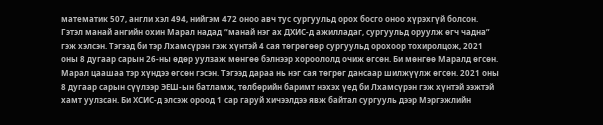математик 507, англи хэл 494, нийгэм 472 оноо авч тус сургуульд орох босго оноо хүрэхгүй болсон. Гэтэл манай ангийн охин Марал надад “манай нэг ах ДХИС-д ажилладаг, сургуульд оруулж өгч чадна” гэж хэлсэн. Тэгээд би тэр Лхамсүрэн гэж хүнтэй 4 сая төгрөгөөр сургуульд орохоор тохиролцож, 2021 оны 8 дугаар сарын 26-ны өдөр уулзаж мөнгөө бэлнээр хороололд очиж өгсөн. Би мөнгөө Маралд өгсөн. Марал цаашаа тэр хүндээ өгсөн гэсэн. Тэгээд дараа нь нэг сая төгрөг дансаар шилжүүлж өгсөн. 2021 оны 8 дугаар сарын сүүлээр ЭЕШ-ын батламж, төлбөрийн баримт нэхэх үед би Лхамсүрэн гэж хүнтэй ээжтэй хамт уулзсан. Би ХСИС-д элсэж ороод 1 сар гаруй хичээлдээ явж байтал сургууль дээр Мэргэжлийн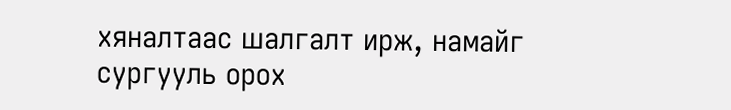хяналтаас шалгалт ирж, намайг сургууль орох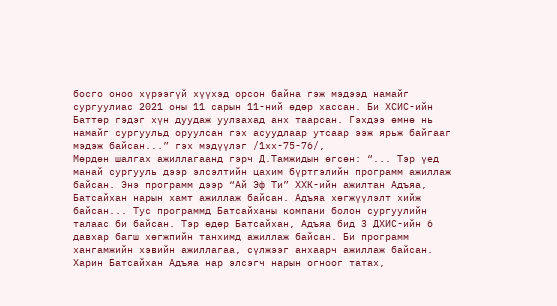босго оноо хүрээгүй хүүхэд орсон байна гэж мэдээд намайг сургуулиас 2021 оны 11 сарын 11-ний өдөр хассан. Би ХСИС-ийн Баттөр гэдэг хүн дуудаж уулзахад анх таарсан. Гэхдээ өмнө нь намайг сургуульд оруулсан гэх асуудлаар утсаар ээж ярьж байгааг мэдэж байсан...” гэх мэдүүлэг /1хх-75-76/,
Мөрдөн шалгах ажиллагаанд гэрч Д.Тамжидын өгсөн: “... Тэр үед манай сургууль дээр элсэлтийн цахим бүртгэлийн программ ажиллаж байсан. Энэ программ дээр “Ай Эф Ти” ХХК-ийн ажилтан Адъяа, Батсайхан нарын хамт ажиллаж байсан. Адъяа хөгжүүлэлт хийж байсан... Тус программд Батсайханы компани болон сургуулийн талаас би байсан. Тэр өдөр Батсайхан, Адъяа бид 3 ДХИС-ийн 6 давхар багш хөгжпийн танхимд ажиллаж байсан. Би программ хангамжийн хэвийн ажиллагаа, сүлжээг анхаарч ажиллаж байсан. Харин Батсайхан Адъяа нар элсэгч нарын огноог татах,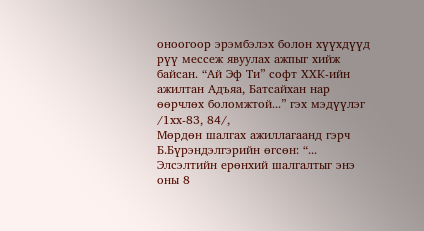оноогоор эрэмбэлэх болон хүүхдүүд рүү мессеж явуулах ажпыг хийж байсан. “Ай Эф Ти” софт ХХК-ийн ажилтан Адъяа, Батсайхан нар өөрчлөх боломжтой...” гэх мэдүүлэг /1хх-83, 84/,
Мөрдөн шалгах ажиллагаанд гэрч Б.Бүрэндэлгэрийн өгсөн: “... Элсэлтийн ерөнхий шалгалтыг энэ оны 8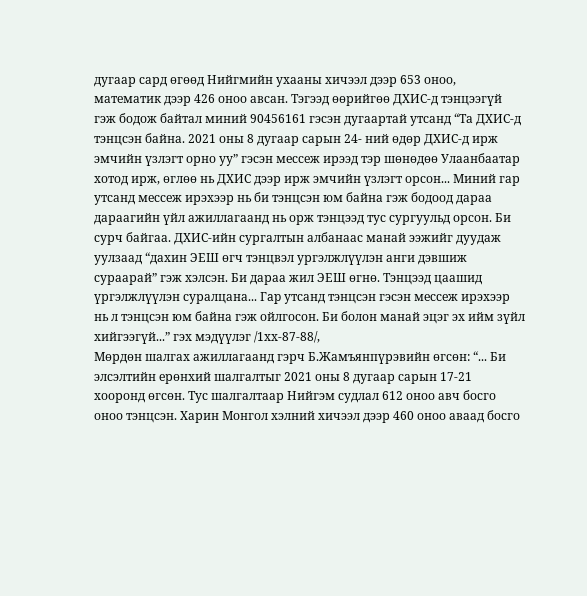дугаар сард өгөөд Нийгмийн ухааны хичээл дээр 653 оноо, математик дээр 426 оноо авсан. Тэгээд өөрийгөө ДХИС-д тэнцээгүй гэж бодож байтал миний 90456161 гэсэн дугаартай утсанд “Та ДХИС-д тэнцсэн байна. 2021 оны 8 дугаар сарын 24- ний өдөр ДХИС-д ирж эмчийн үзлэгт орно уу” гэсэн мессеж ирээд тэр шөнөдөө Улаанбаатар хотод ирж, өглөө нь ДХИС дээр ирж эмчийн үзлэгт орсон... Миний гар утсанд мессеж ирэхээр нь би тэнцсэн юм байна гэж бодоод дараа дараагийн үйл ажиллагаанд нь орж тэнцээд тус сургуульд орсон. Би сурч байгаа. ДХИС-ийн сургалтын албанаас манай ээжийг дуудаж уулзаад “дахин ЭЕШ өгч тэнцвэл ургэлжлүүлэн анги дэвшиж сураарай” гэж хэлсэн. Би дараа жил ЭЕШ өгнө. Тэнцээд цаашид үргэлжлүүлэн суралцана... Гap утсанд тэнцсэн гэсэн мессеж ирэхээр нь л тэнцсэн юм байна гэж ойлгосон. Би болон манай эцэг эх ийм зүйл хийгээгүй...” гэх мэдүүлэг /1хх-87-88/,
Мөрдөн шалгах ажиллагаанд гэрч Б.Жамъянпүрэвийн өгсөн: “... Би элсэлтийн ерөнхий шалгалтыг 2021 оны 8 дугаар сарын 17-21 хооронд өгсөн. Тус шалгалтаар Нийгэм судлал 612 оноо авч босго оноо тэнцсэн. Харин Монгол хэлний хичээл дээр 460 оноо аваад босго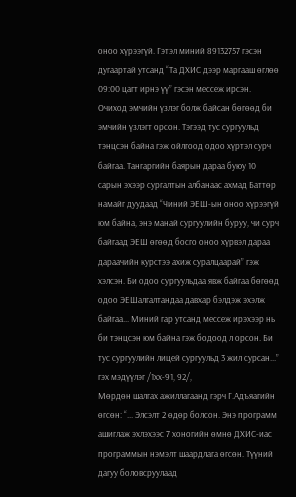оноо хүрээгүй. Гэтэл миний 89132757 гэсэн дугаартай утсанд “Та ДХИС дээр маргааш өглөө 09:00 цагт ирнэ үү” гэсэн мессеж ирсэн. Очиход эмчийн үзлэг болж байсан бөгөөд би эмчийн үзлэгт орсон. Тэгээд тус сургуульд тэнцсэн байна гэж ойлгоод одоо хүртэл сурч байгаа. Тангаргийн баярын дараа буюу 10 сарын эхээр сургалтын албанаас ахмад Баттөр намайг дуудаад “Чиний ЭЕШ-ын оноо хүрээгүй юм байна, энэ манай сургуулийн буруу, чи сурч байгаад ЭЕШ өгөөд босго оноо хүрвэл дараа дараачийн курстээ ахиж суралцаарай” гэж хэлсэн. Би одоо сургуульдаа явж байгаа бөгөөд одоо ЭЕШалгалтандаа давхар бэлдэж эхэлж байгаа... Миний гар утсанд мессеж ирэхээр нь би тэнцсэн юм байна гэж бодоод л орсон. Би тус сургуулийн лицей сургуульд 3 жил сурсан...” гэх мэдүүлэг /1хх-91, 92/,
Мөрдөн шалгах ажиллагаанд гэрч Г.Адъяагийн өгсөн: “... Элсэлт 2 өдөр болсон. Энэ программ ашиглаж эхлэхээс 7 хоногийн өмнө ДХИС-иас программын нэмэлт шаардлага өгсөн. Түүний дагуу боловсруулаад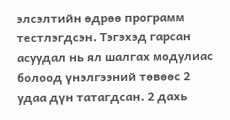элсэлтийн өдрөө программ тестлэгдсэн. Тэгэхэд гарсан асуудал нь ял шалгах модулиас болоод үнэлгээний төвөөс 2 удаа дүн татагдсан. 2 дахь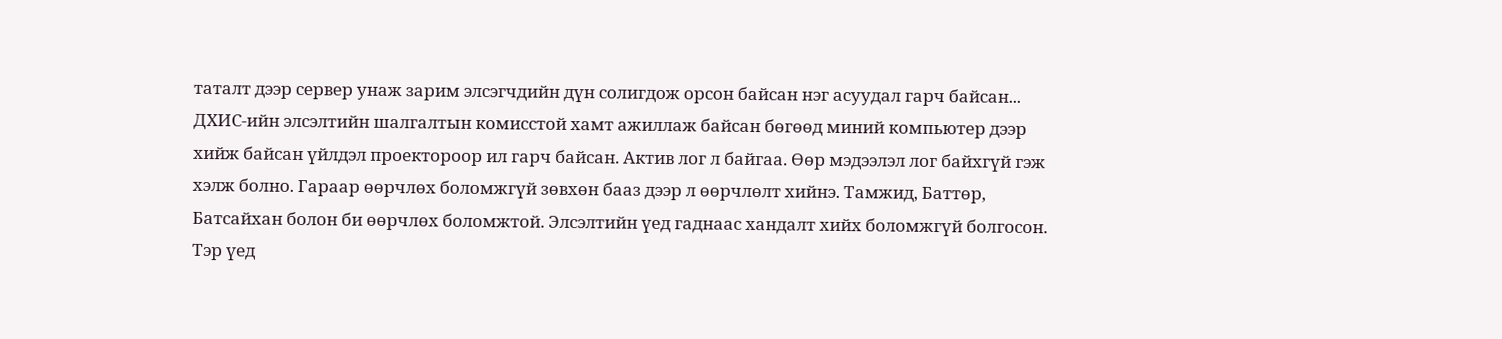таталт дээр сервер унаж зарим элсэгчдийн дүн солигдож орсон байсан нэг асуудал гарч байсан... ДХИС-ийн элсэлтийн шалгалтын комисстой хамт ажиллаж байсан бөгөөд миний компьютер дээр хийж байсан үйлдэл проектороор ил гарч байсан. Актив лог л байгаа. Өөр мэдээлэл лог байхгүй гэж хэлж болно. Гараар өөрчлөх боломжгүй зөвхөн бааз дээр л өөрчлөлт хийнэ. Тамжид, Баттөр, Батсайхан болон би өөрчлөх боломжтой. Элсэлтийн үед гаднаас хандалт хийх боломжгүй болгосон. Тэр үед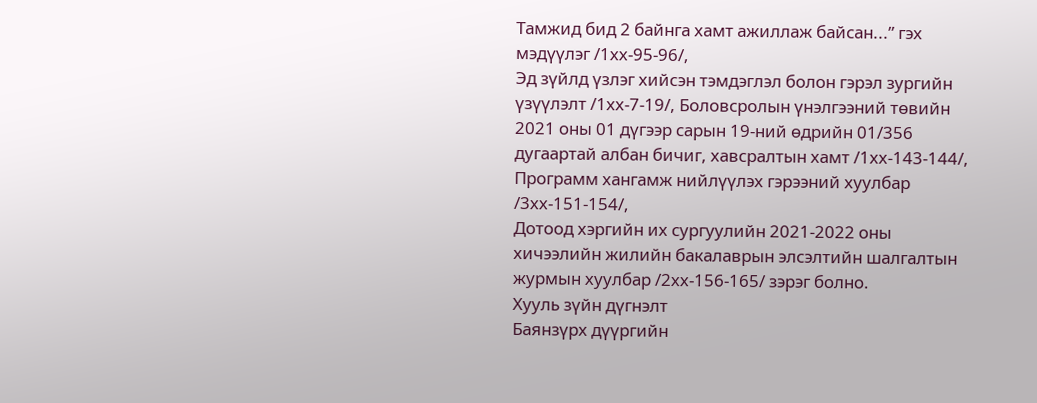Тамжид бид 2 байнга хамт ажиллаж байсан...” гэх мэдүүлэг /1хх-95-96/,
Эд зүйлд үзлэг хийсэн тэмдэглэл болон гэрэл зургийн үзүүлэлт /1хх-7-19/, Боловсролын үнэлгээний төвийн 2021 оны 01 дүгээр сарын 19-ний өдрийн 01/356 дугаартай албан бичиг, хавсралтын хамт /1хх-143-144/,
Программ хангамж нийлүүлэх гэрээний хуулбар /3хх-151-154/,
Дотоод хэргийн их сургуулийн 2021-2022 оны хичээлийн жилийн бакалаврын элсэлтийн шалгалтын журмын хуулбар /2хх-156-165/ зэрэг болно.
Хууль зүйн дүгнэлт
Баянзүрх дүүргийн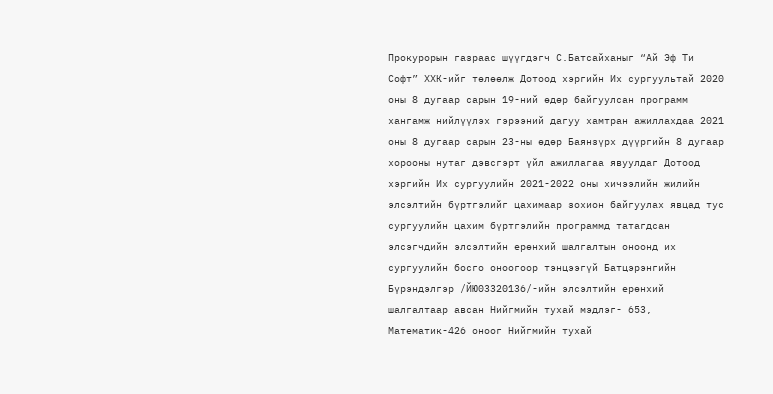Прокурорын газраас шүүгдэгч С.Батсайханыг “Ай Эф Ти Софт” ХХК-ийг төлөөлж Дотоод хэргийн Их сургуультай 2020 оны 8 дугаар сарын 19-ний өдөр байгуулсан программ хангамж нийлүүлэх гэрээний дагуу хамтран ажиллахдаа 2021 оны 8 дугаар сарын 23-ны өдөр Баянзүрх дүүргийн 8 дугаар хорооны нутаг дэвсгэрт үйл ажиллагаа явуулдаг Дотоод хэргийн Их сургуулийн 2021-2022 оны хичээлийн жилийн элсэлтийн бүртгэлийг цахимаар зохион байгуулах явцад тус сургуулийн цахим бүртгэлийн программд татагдсан элсэгчдийн элсэлтийн ерөнхий шалгалтын оноонд их сургуулийн босго оноогоор тэнцээгүй Батцэрэнгийн Бүрэндэлгэр /ЙЮ03320136/-ийн элсэлтийн ерөнхий шалгалтаар авсан Нийгмийн тухай мэдлэг- 653, Математик-426 оноог Нийгмийн тухай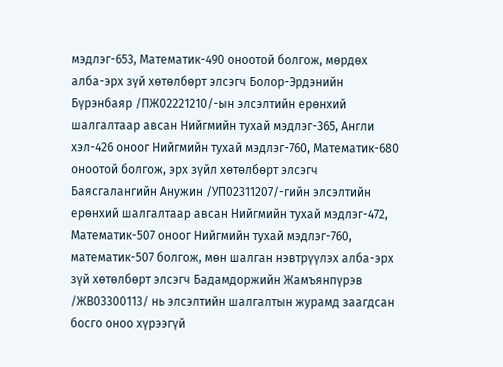мэдлэг-653, Математик-490 оноотой болгож, мөрдөх алба-эрх зүй хөтөлбөрт элсэгч Болор-Эрдэнийн Бүрэнбаяр /ПЖ02221210/-ын элсэлтийн ерөнхий шалгалтаар авсан Нийгмийн тухай мэдлэг-365, Англи хэл-426 оноог Нийгмийн тухай мэдлэг-760, Математик-680 оноотой болгож, эрх зүйл хөтөлбөрт элсэгч Баясгалангийн Анужин /УП02311207/-гийн элсэлтийн ерөнхий шалгалтаар авсан Нийгмийн тухай мэдлэг-472, Математик-507 оноог Нийгмийн тухай мэдлэг-760, математик-507 болгож, мөн шалган нэвтрүүлэх алба-эрх зүй хөтөлбөрт элсэгч Бадамдоржийн Жамъянпүрэв /ЖВ03300113/ нь элсэлтийн шалгалтын журамд заагдсан босго оноо хүрээгүй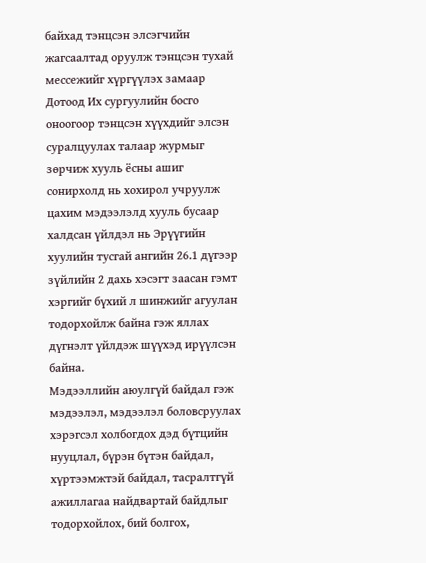байхад тэнцсэн элсэгчийн жагсаалтад оруулж тэнцсэн тухай мессежийг хүргүүлэх замаар Дотоод Их сургуулийн босго оноогоор тэнцсэн хүүхдийг элсэн суралцуулах талаар журмыг зөрчиж хууль ёсны ашиг сонирхолд нь хохирол учруулж цахим мэдээлэлд хууль бусаар халдсан үйлдэл нь Эрүүгийн хуулийн тусгай ангийн 26.1 дүгээр зүйлийн 2 дахь хэсэгт заасан гэмт хэргийг бүхий л шинжийг агуулан тодорхойлж байна гэж яллах дүгнэлт үйлдэж шүүхэд ирүүлсэн байна.
Мэдээллийн аюулгүй байдал гэж мэдээлэл, мэдээлэл боловсруулах хэрэгсэл холбогдох дэд бүтцийн нууцлал, бүрэн бүтэн байдал, хүртээмжтэй байдал, тасралтгүй ажиллагаа найдвартай байдлыг тодорхойлох, бий болгох,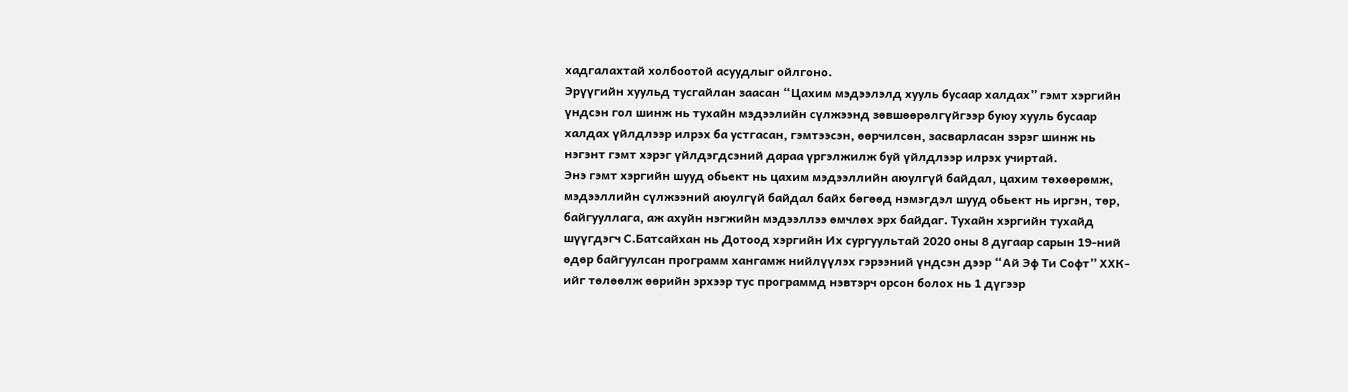хадгалахтай холбоотой асуудлыг ойлгоно.
Эрүүгийн хуульд тусгайлан заасан “Цахим мэдээлэлд хууль бусаар халдах” гэмт хэргийн үндсэн гол шинж нь тухайн мэдээлийн сүлжээнд зөвшөөрөлгүйгээр буюу хууль бусаар халдах үйлдлээр илрэх ба устгасан, гэмтээсэн, өөрчилсөн, засварласан зэрэг шинж нь нэгэнт гэмт хэрэг үйлдэгдсэний дараа үргэлжилж буй үйлдлээр илрэх учиртай.
Энэ гэмт хэргийн шууд обьект нь цахим мэдээллийн аюулгүй байдал, цахим төхөөрөмж, мэдээллийн сүлжээний аюулгүй байдал байх бөгөөд нэмэгдэл шууд обьект нь иргэн, төр, байгууллага, аж ахуйн нэгжийн мэдээллээ өмчлөх эрх байдаг. Тухайн хэргийн тухайд шүүгдэгч С.Батсайхан нь Дотоод хэргийн Их сургуультай 2020 оны 8 дугаар сарын 19-ний өдөр байгуулсан программ хангамж нийлүүлэх гэрээний үндсэн дээр “Ай Эф Ти Софт” ХХК-ийг төлөөлж өөрийн эрхээр тус программд нэвтэрч орсон болох нь 1 дүгээр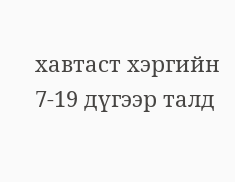хавтаст хэргийн 7-19 дүгээр талд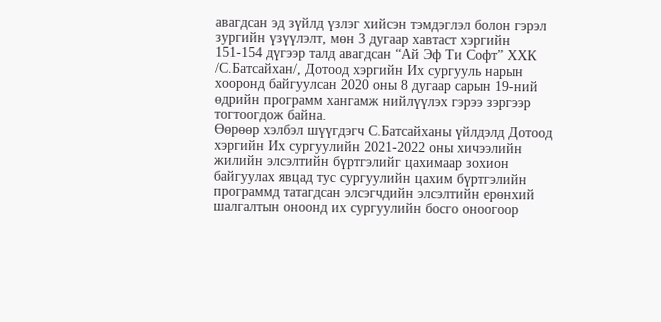авагдсан эд зүйлд үзлэг хийсэн тэмдэглэл болон гэрэл зургийн үзүүлэлт, мөн 3 дугаар хавтаст хэргийн 151-154 дүгээр талд авагдсан “Ай Эф Ти Софт” ХХК /С.Батсайхан/, Дотоод хэргийн Их сургууль нарын хооронд байгуулсан 2020 оны 8 дугаар сарын 19-ний өдрийн программ хангамж нийлүүлэх гэрээ зэргээр тогтоогдож байна.
Өөрөөр хэлбэл шүүгдэгч С.Батсайханы үйлдэлд Дотоод хэргийн Их сургуулийн 2021-2022 оны хичээлийн жилийн элсэлтийн бүртгэлийг цахимаар зохион байгуулах явцад тус сургуулийн цахим бүртгэлийн программд татагдсан элсэгчдийн элсэлтийн ерөнхий шалгалтын оноонд их сургуулийн босго оноогоор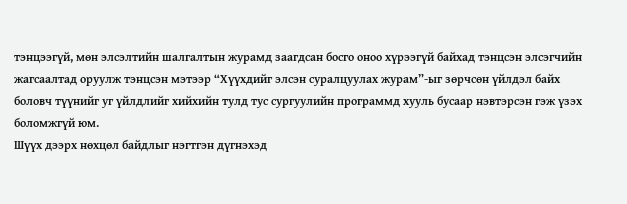тэнцээгүй, мөн элсэлтийн шалгалтын журамд заагдсан босго оноо хүрээгүй байхад тэнцсэн элсэгчийн жагсаалтад оруулж тэнцсэн мэтээр “Хүүхдийг элсэн суралцуулах журам”-ыг зөрчсөн үйлдэл байх боловч түүнийг уг үйлдлийг хийхийн тулд тус сургуулийн программд хууль бусаар нэвтэрсэн гэж үзэх боломжгүй юм.
Шүүх дээрх нөхцөл байдлыг нэгтгэн дүгнэхэд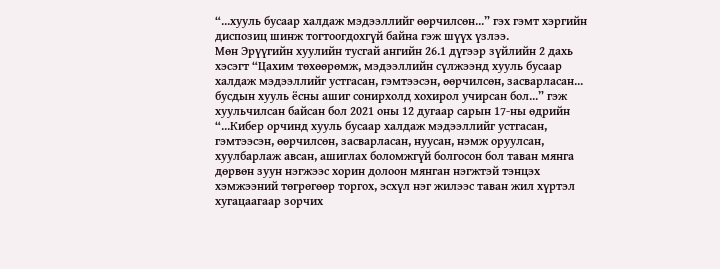“...хууль бусаар халдаж мэдээллийг өөрчилсөн...” гэх гэмт хэргийн диспозиц шинж тогтоогдохгүй байна гэж шүүх үзлээ.
Мөн Эрүүгийн хуулийн тусгай ангийн 26.1 дүгээр зүйлийн 2 дахь хэсэгт “Цахим төхөөрөмж, мэдээллийн сүлжээнд хууль бусаар халдаж мэдээллийг устгасан, гэмтээсэн, өөрчилсөн, засварласан... бусдын хууль ёсны ашиг сонирхолд хохирол учирсан бол...” гэж хуульчилсан байсан бол 2021 оны 12 дугаар сарын 17-ны өдрийн “...Кибер орчинд хууль бусаар халдаж мэдээллийг устгасан, гэмтээсэн, өөрчилсөн, засварласан, нуусан, нэмж оруулсан, хуулбарлаж авсан, ашиглах боломжгүй болгосон бол таван мянга дөрвөн зуун нэгжээс хорин долоон мянган нэгжтэй тэнцэх хэмжээний төгрөгөөр торгох, эсхүл нэг жилээс таван жил хүртэл хугацаагаар зорчих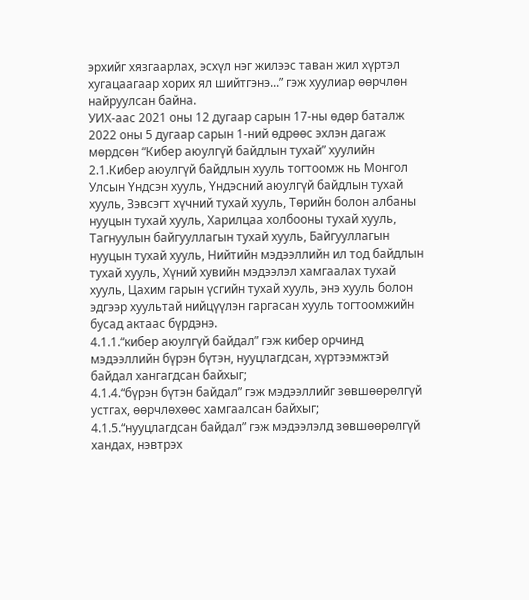эрхийг хязгаарлах, эсхүл нэг жилээс таван жил хүртэл хугацаагаар хорих ял шийтгэнэ...” гэж хуулиар өөрчлөн найруулсан байна.
УИХ-аас 2021 оны 12 дугаар сарын 17-ны өдөр баталж 2022 оны 5 дугаар сарын 1-ний өдрөөс эхлэн дагаж мөрдсөн “Кибер аюулгүй байдлын тухай” хуулийн
2.1.Кибер аюулгүй байдлын хууль тогтоомж нь Монгол Улсын Үндсэн хууль, Үндэсний аюулгүй байдлын тухай хууль, Зэвсэгт хүчний тухай хууль, Төрийн болон албаны нууцын тухай хууль, Харилцаа холбооны тухай хууль, Тагнуулын байгууллагын тухай хууль, Байгууллагын нууцын тухай хууль, Нийтийн мэдээллийн ил тод байдлын тухай хууль, Хүний хувийн мэдээлэл хамгаалах тухай хууль, Цахим гарын үсгийн тухай хууль, энэ хууль болон эдгээр хуультай нийцүүлэн гаргасан хууль тогтоомжийн бусад актаас бүрдэнэ.
4.1.1.“кибер аюулгүй байдал” гэж кибер орчинд мэдээллийн бүрэн бүтэн, нууцлагдсан, хүртээмжтэй байдал хангагдсан байхыг;
4.1.4.“бүрэн бүтэн байдал” гэж мэдээллийг зөвшөөрөлгүй устгах, өөрчлөхөөс хамгаалсан байхыг;
4.1.5.“нууцлагдсан байдал” гэж мэдээлэлд зөвшөөрөлгүй хандах, нэвтрэх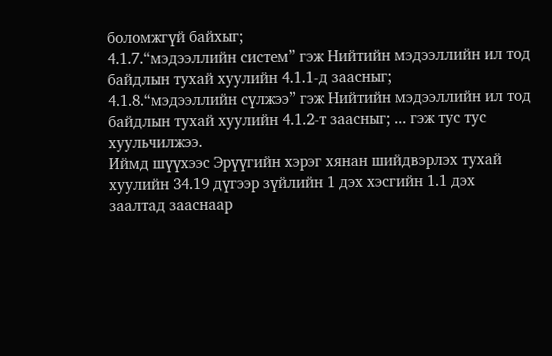боломжгүй байхыг;
4.1.7.“мэдээллийн систем” гэж Нийтийн мэдээллийн ил тод байдлын тухай хуулийн 4.1.1-д заасныг;
4.1.8.“мэдээллийн сүлжээ” гэж Нийтийн мэдээллийн ил тод байдлын тухай хуулийн 4.1.2-т заасныг; ... гэж тус тус хуульчилжээ.
Иймд шүүхээс Эрүүгийн хэрэг хянан шийдвэрлэх тухай хуулийн 34.19 дүгээр зүйлийн 1 дэх хэсгийн 1.1 дэх заалтад зааснаар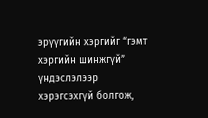эрүүгийн хэргийг “гэмт хэргийн шинжгүй” үндэслэлээр хэрэгсэхгүй болгож,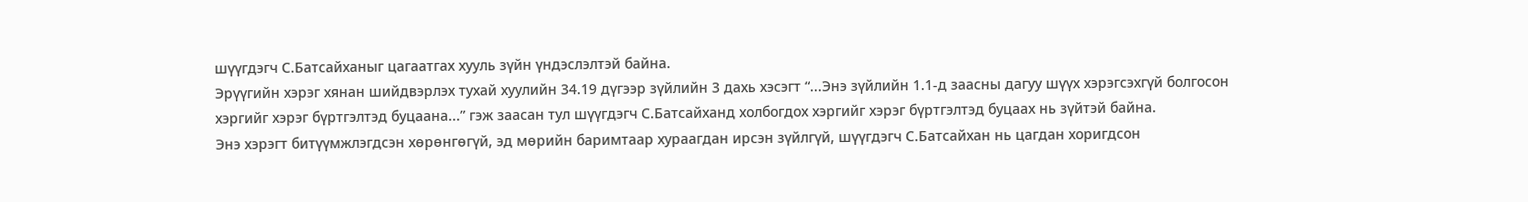шүүгдэгч С.Батсайханыг цагаатгах хууль зүйн үндэслэлтэй байна.
Эрүүгийн хэрэг хянан шийдвэрлэх тухай хуулийн 34.19 дүгээр зүйлийн 3 дахь хэсэгт “...Энэ зүйлийн 1.1-д заасны дагуу шүүх хэрэгсэхгүй болгосон хэргийг хэрэг бүртгэлтэд буцаана...” гэж заасан тул шүүгдэгч С.Батсайханд холбогдох хэргийг хэрэг бүртгэлтэд буцаах нь зүйтэй байна.
Энэ хэрэгт битүүмжлэгдсэн хөрөнгөгүй, эд мөрийн баримтаар хураагдан ирсэн зүйлгүй, шүүгдэгч С.Батсайхан нь цагдан хоригдсон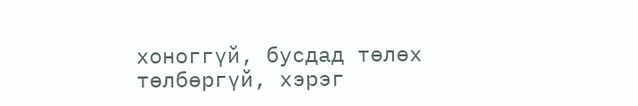хоноггүй, бусдад төлөх төлбөргүй, хэрэг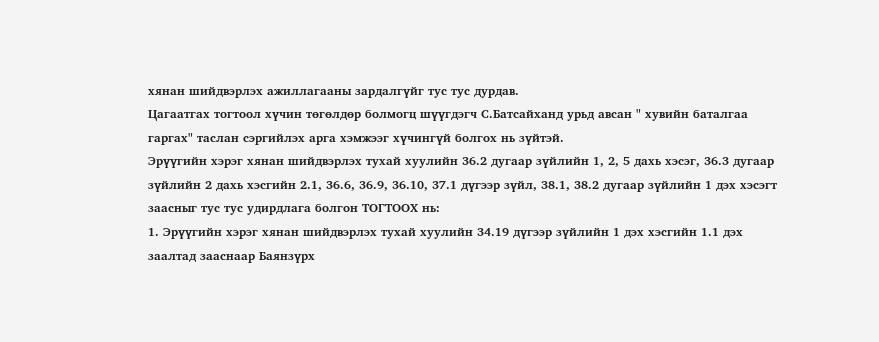хянан шийдвэрлэх ажиллагааны зардалгүйг тус тус дурдав.
Цагаатгах тогтоол хүчин төгөлдөр болмогц шүүгдэгч С.Батсайханд урьд авсан " хувийн баталгаа гаргах" таслан сэргийлэх арга хэмжээг хүчингүй болгох нь зүйтэй.
Эрүүгийн хэрэг хянан шийдвэрлэх тухай хуулийн 36.2 дугаар зүйлийн 1, 2, 5 дахь хэсэг, 36.3 дугаар зүйлийн 2 дахь хэсгийн 2.1, 36.6, 36.9, 36.10, 37.1 дүгээр зүйл, 38.1, 38.2 дугаар зүйлийн 1 дэх хэсэгт заасныг тус тус удирдлага болгон ТОГТООХ нь:
1. Эрүүгийн хэрэг хянан шийдвэрлэх тухай хуулийн 34.19 дүгээр зүйлийн 1 дэх хэсгийн 1.1 дэх заалтад зааснаар Баянзүрх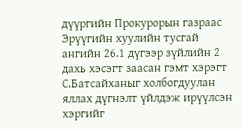дүүргийн Прокурорын газраас Эрүүгийн хуулийн тусгай ангийн 26.1 дүгээр зүйлийн 2 дахь хэсэгт заасан гэмт хэрэгт С.Батсайханыг холбогдуулан яллах дүгнэлт үйлдэж ирүүлсэн хэргийг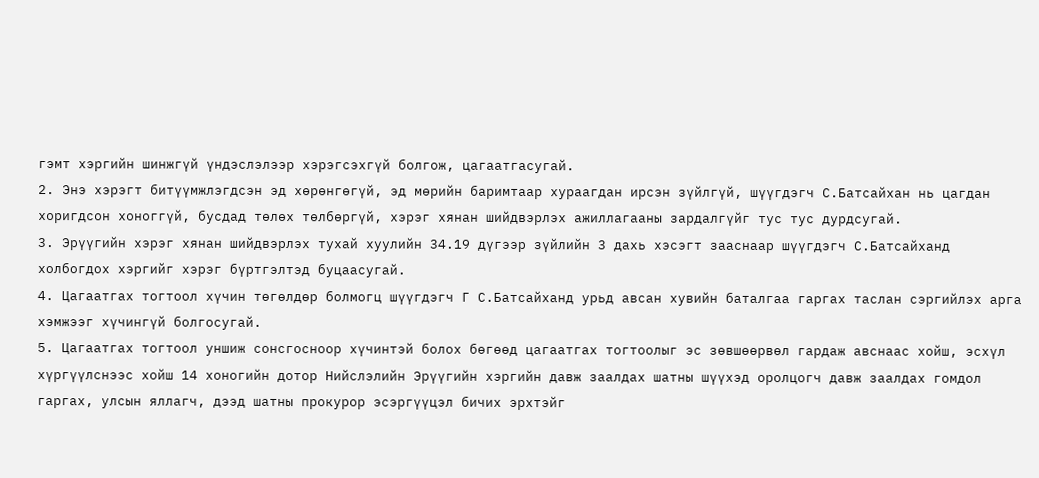гэмт хэргийн шинжгүй үндэслэлээр хэрэгсэхгүй болгож, цагаатгасугай.
2. Энэ хэрэгт битүүмжлэгдсэн эд хөрөнгөгүй, эд мөрийн баримтаар хураагдан ирсэн зүйлгүй, шүүгдэгч С.Батсайхан нь цагдан хоригдсон хоноггүй, бусдад төлөх төлбөргүй, хэрэг хянан шийдвэрлэх ажиллагааны зардалгүйг тус тус дурдсугай.
3. Эрүүгийн хэрэг хянан шийдвэрлэх тухай хуулийн 34.19 дүгээр зүйлийн 3 дахь хэсэгт зааснаар шүүгдэгч С.Батсайханд холбогдох хэргийг хэрэг бүртгэлтэд буцаасугай.
4. Цагаатгах тогтоол хүчин төгөлдөр болмогц шүүгдэгч Г С.Батсайханд урьд авсан хувийн баталгаа гаргах таслан сэргийлэх арга хэмжээг хүчингүй болгосугай.
5. Цагаатгах тогтоол уншиж сонсгосноор хүчинтэй болох бөгөөд цагаатгах тогтоолыг эс зөвшөөрвөл гардаж авснаас хойш, эсхүл хүргүүлснээс хойш 14 хоногийн дотор Нийслэлийн Эрүүгийн хэргийн давж заалдах шатны шүүхэд оролцогч давж заалдах гомдол гаргах, улсын яллагч, дээд шатны прокурор эсэргүүцэл бичих эрхтэйг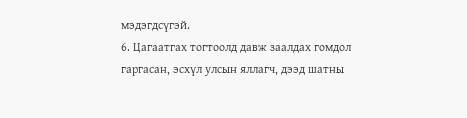мэдэгдсүгэй.
6. Цагаатгах тогтоолд давж заалдах гомдол гаргасан, эсхүл улсын яллагч, дээд шатны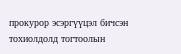прокурор эсэргүүцэл бичсэн тохиолдолд тогтоолын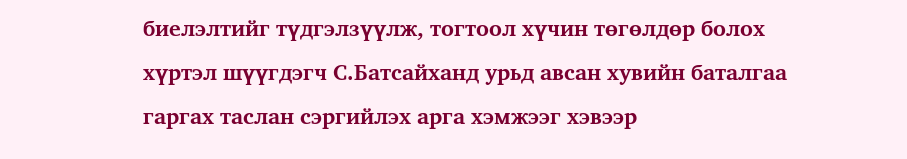биелэлтийг түдгэлзүүлж, тогтоол хүчин төгөлдөр болох хүртэл шүүгдэгч С.Батсайханд урьд авсан хувийн баталгаа гаргах таслан сэргийлэх арга хэмжээг хэвээр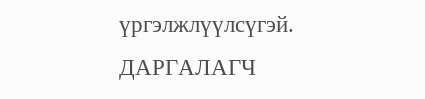үргэлжлүүлсүгэй.
ДАРГАЛАГЧ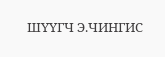ШҮҮГЧ Э.ЧИНГИС